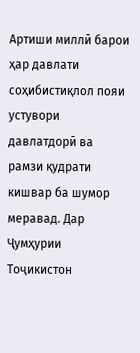Артиши миллӣ барои ҳар давлати соҳибистиқлол пояи устувори давлатдорӣ ва рамзи қудрати кишвар ба шумор меравад. Дар Ҷумҳурии Тоҷикистон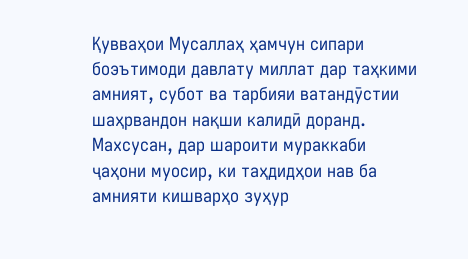Қувваҳои Мусаллаҳ ҳамчун сипари боэътимоди давлату миллат дар таҳкими амният, субот ва тарбияи ватандӯстии шаҳрвандон нақши калидӣ доранд. Махсусан, дар шароити мураккаби ҷаҳони муосир, ки таҳдидҳои нав ба амнияти кишварҳо зуҳур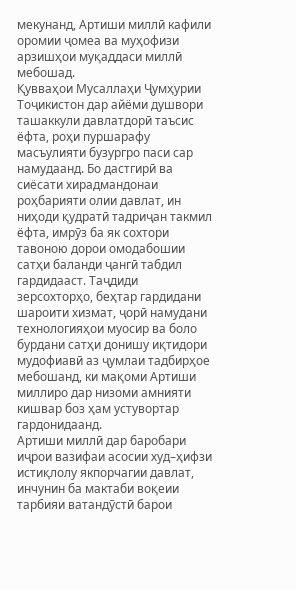мекунанд, Артиши миллӣ кафили оромии ҷомеа ва муҳофизи арзишҳои муқаддаси миллӣ мебошад.
Қувваҳои Мусаллаҳи Ҷумҳурии Тоҷикистон дар айёми душвори ташаккули давлатдорӣ таъсис ёфта, роҳи пуршарафу масъулияти бузургро паси сар намудаанд. Бо дастгирӣ ва сиёсати хирадмандонаи роҳбарияти олии давлат, ин ниҳоди қудратӣ тадриҷан такмил ёфта, имрӯз ба як сохтори тавоною дорои омодабошии сатҳи баланди ҷангӣ табдил гардидааст. Таҷдиди зерсохторҳо, беҳтар гардидани шароити хизмат, ҷорӣ намудани технологияҳои муосир ва боло бурдани сатҳи донишу иқтидори мудофиавӣ аз ҷумлаи тадбирҳое мебошанд, ки мақоми Артиши миллиро дар низоми амнияти кишвар боз ҳам устувортар гардонидаанд.
Артиши миллӣ дар баробари иҷрои вазифаи асосии худ–ҳифзи истиқлолу якпорчагии давлат, инчунин ба мактаби воқеии тарбияи ватандӯстӣ барои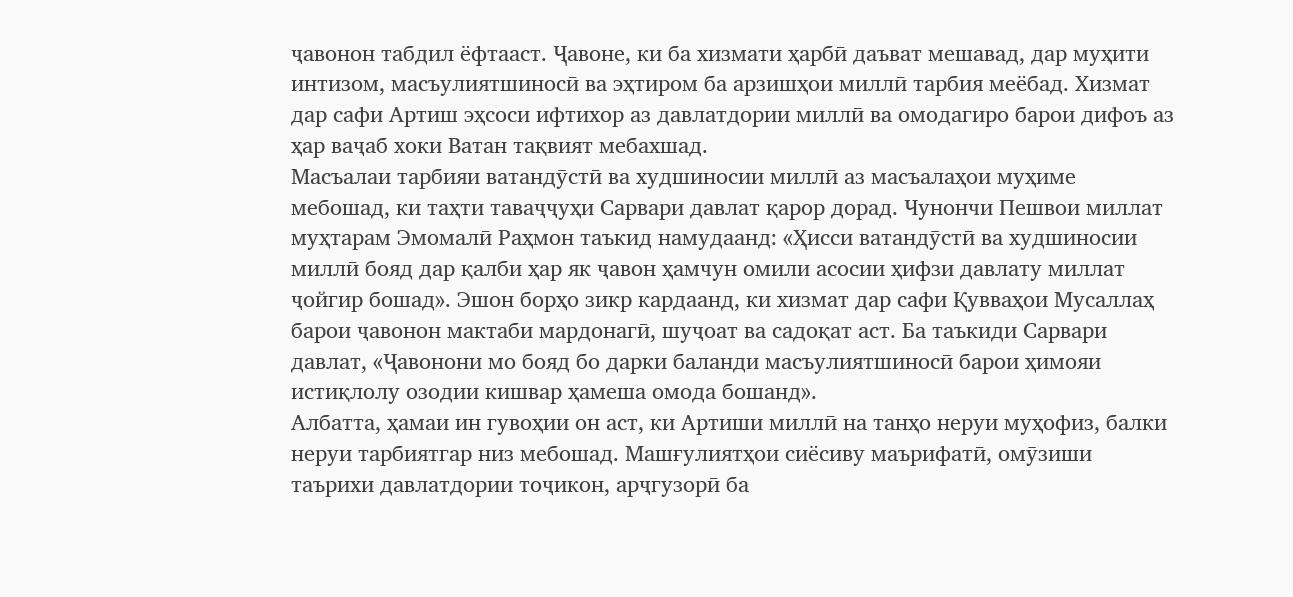ҷавонон табдил ёфтааст. Ҷавоне, ки ба хизмати ҳарбӣ даъват мешавад, дар муҳити интизом, масъулиятшиносӣ ва эҳтиром ба арзишҳои миллӣ тарбия меёбад. Хизмат дар сафи Артиш эҳсоси ифтихор аз давлатдории миллӣ ва омодагиро барои дифоъ аз ҳар ваҷаб хоки Ватан тақвият мебахшад.
Масъалаи тарбияи ватандӯстӣ ва худшиносии миллӣ аз масъалаҳои муҳиме мебошад, ки таҳти таваҷҷуҳи Сарвари давлат қарор дорад. Чунончи Пешвои миллат муҳтарам Эмомалӣ Раҳмон таъкид намудаанд: «Ҳисси ватандӯстӣ ва худшиносии миллӣ бояд дар қалби ҳар як ҷавон ҳамчун омили асосии ҳифзи давлату миллат ҷойгир бошад». Эшон борҳо зикр кардаанд, ки хизмат дар сафи Қувваҳои Мусаллаҳ барои ҷавонон мактаби мардонагӣ, шуҷоат ва садоқат аст. Ба таъкиди Сарвари давлат, «Ҷавонони мо бояд бо дарки баланди масъулиятшиносӣ барои ҳимояи истиқлолу озодии кишвар ҳамеша омода бошанд».
Албатта, ҳамаи ин гувоҳии он аст, ки Артиши миллӣ на танҳо неруи муҳофиз, балки неруи тарбиятгар низ мебошад. Машғулиятҳои сиёсиву маърифатӣ, омӯзиши таърихи давлатдории тоҷикон, арҷгузорӣ ба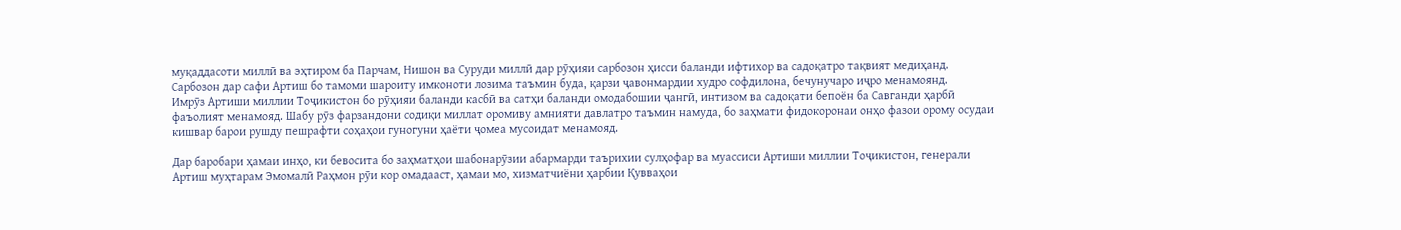муқаддасоти миллӣ ва эҳтиром ба Парчам, Нишон ва Суруди миллӣ дар рӯҳияи сарбозон ҳисси баланди ифтихор ва садоқатро тақвият медиҳанд. Сарбозон дар сафи Артиш бо тамоми шароиту имконоти лозима таъмин буда, қарзи ҷавонмардии худро софдилона, бечунучаро иҷро менамоянд.
Имрӯз Артиши миллии Тоҷикистон бо рӯҳияи баланди касбӣ ва сатҳи баланди омодабошии ҷангӣ, интизом ва садоқати бепоён ба Савганди ҳарбӣ фаъолият менамояд. Шабу рӯз фарзандони содиқи миллат оромиву амнияти давлатро таъмин намуда, бо заҳмати фидокоронаи онҳо фазои орому осудаи кишвар барои рушду пешрафти соҳаҳои гуногуни ҳаёти ҷомеа мусоидат менамояд.

Дар баробари ҳамаи инҳо, ки бевосита бо заҳматҳои шабонарӯзии абармарди таърихии сулҳофар ва муассиси Артиши миллии Тоҷикистон, генерали Артиш муҳтарам Эмомалӣ Раҳмон рӯи кор омадааст, ҳамаи мо, хизматчиёни ҳарбии Қувваҳои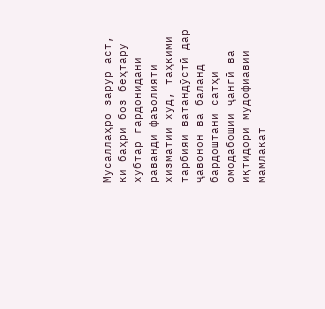Мусаллаҳро зарур аст, ки баҳри боз беҳтару хубтар гардонидани раванди фаъолияти хизматии худ, таҳкими тарбияи ватандӯстӣ дар ҷавонон ва баланд бардоштани сатҳи омодабошии ҷангӣ ва иқтидори мудофиавии мамлакат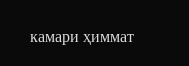камари ҳиммат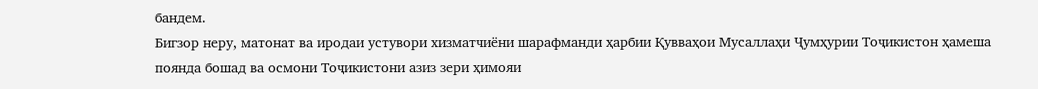бандем.
Бигзор неру, матонат ва иродаи устувори хизматчиёни шарафманди ҳарбии Қувваҳои Мусаллаҳи Ҷумҳурии Тоҷикистон ҳамеша поянда бошад ва осмони Тоҷикистони азиз зери ҳимояи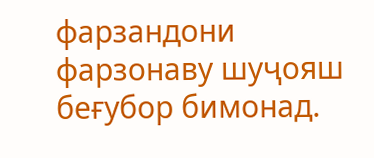фарзандони фарзонаву шуҷояш беғубор бимонад.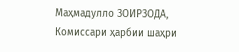Маҳмадулло ЗОИРЗОДА,
Комиссари ҳарбии шаҳри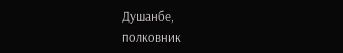Душанбе,
полковник